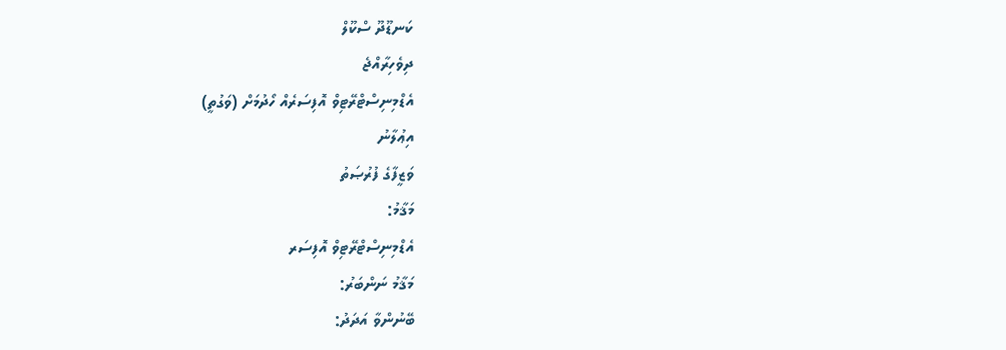ކަނޑޫދޫ ސްކޫލް
ދިވެހިރާއްޖެ
އެޑްމިނިސްޓްރޭޓިވް އޮފިސަރެއް ހޯދުމަށް (ވަގުތީ)
އިޢުލާނު
ވަޒީފާގެ ފުރުޞަތު
މަޤާމު:
އެޑްމިނިސްޓްރޭޓިވް އޮފިސަރ
މަޤާމު ނަންބަރު:
ބޭނުންވާ އަދަދު: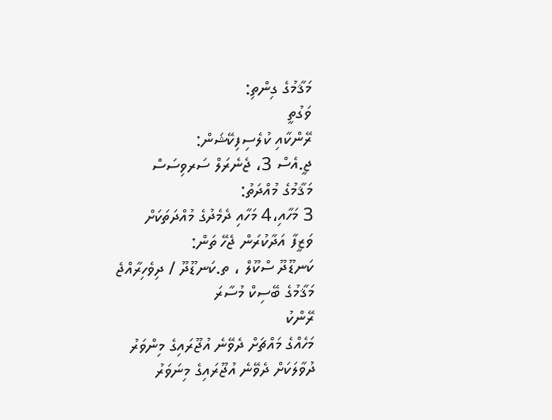މަޤާމުގެ ގިންތި:
ވަގުތީ
ރޭންކާއި ކުލެސިފިކޭޝަން:
ޖީ.އެސް 3، ޖެނެރަލް ސަރވިސަސް
މަޤާމުގެ މުއްދަތު:
3 މަހާއި،4 މަހާއި ދެމެދުގެ މުއްދަތަކަށް
ވަޒީފާ އަދާކުރަން ޖެހޭ ތަން:
ކަނޑޫދޫ ސްކޫލް ، ތ.ކަނޑޫދޫ / ދިވެހިރާއްޖެ
މަޤާމުގެ ބޭސިކް މުސާރަ
ރޭންކު
މަހެއްގެ މައްޗަށް ދެވޭނެ އުޖޫރައިގެ މިންވަރު
ދުވާލަކަށް ދެވޭނެ އުޖޫރައިގެ މިނަވަރު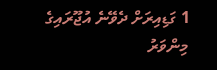1 ގަޑިއިރަށް ދެވޭނެ އުޖޫރައިގެ މިންވަރު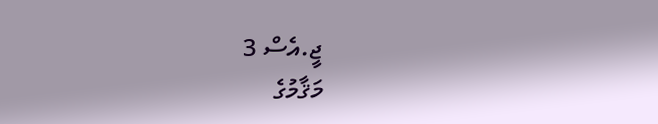ޖީ.އެސް 3
މަޤާމުގެ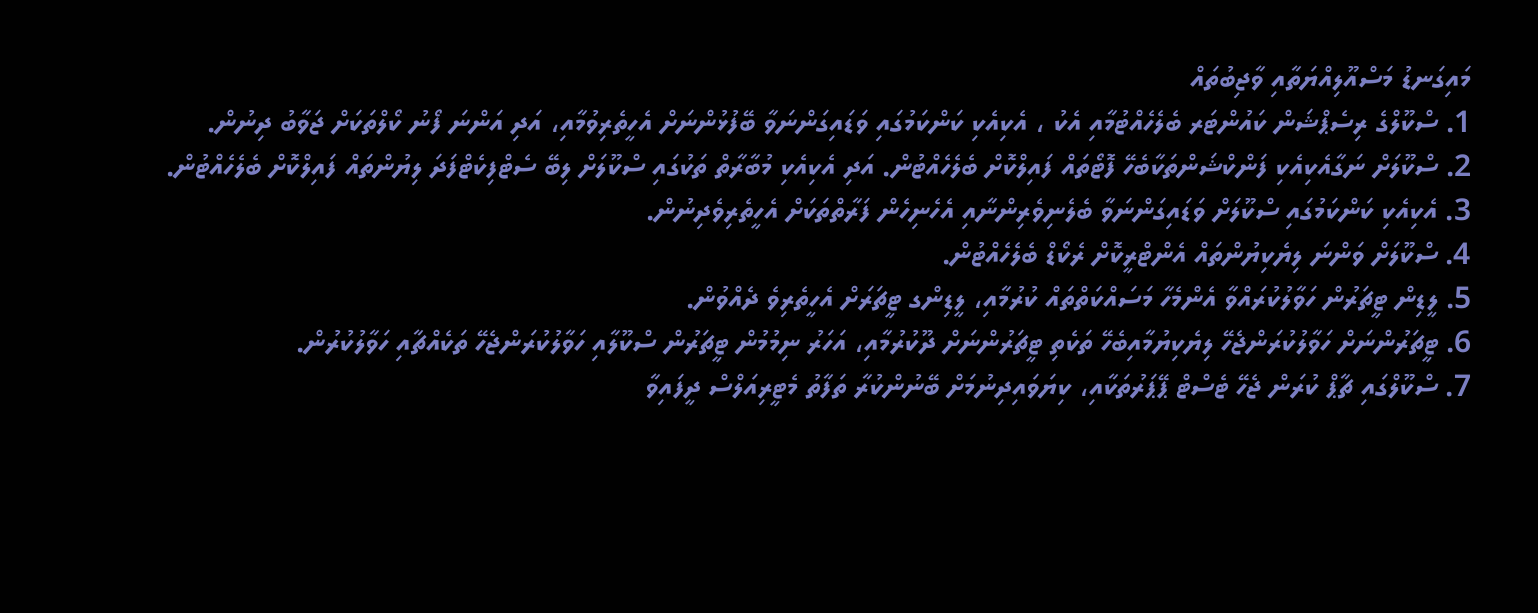މައިގަނޑު މަސްއޫލިއްޔަތާއި ވާޖިބުތައް
1. ސްކޫލްގެ ރިސެޕްޝަން ކައުންޓަރ ބެލެހެއްޓުމާއި އެކު ، އެކިއެކި ކަންކަމުގައި ވަޑައިގަންނަވާ ބޭފުޅުންނަށް އެހީތެރިވުމާއި، އަދި އަންނަ ފޯނު ކޯލްތަކަށް ޖަވާބު ދިނުން.
2. ސްކޫލަށް ނަގާއެކިއެކި ފަންކްޝަންތަކާބެހޭ ފޮޓޯތައް ފައިލްކޮށް ބެލެހެއްޓުން. އަދި އެކިއެކި މުބާރާތް ތަކުގައި ސްކޫލަށް ލިބޭ ސެޓްފިކެޓްފަދަ ލިޔުންތައް ފައިލްކޮށް ބެލެހެއްޓުން.
3. އެކިއެކި ކަންކަމުގައި ސްކޫލަށް ވަޑައިގަންނަވާ ބެލެނިވެރިންނާއި އެހެނިހެން ފަރާތްތަކަށް އެހީތެރިވެދިނުން.
4. ސްކޫލަށް ވަންނަ ލިޔެކިޔުންތައް އެންޓްރީކޮށް ރެކޯޑް ބެލެހެއްޓުން.
5. ލީޑިން ޓީޗަރުން ހަވާލުކުރައްވާ އެންމެހާ މަސައްކަތްތައް ކުރުމާއި، ލީޑިންގ ޓީޗަރަށް އެހީތެރިވެ ދެއްވުން.
6. ޓީޗަރުންނަށް ހަވާލުކުރަންޖެހޭ ލިޔެކިޔުމާއިބެހޭ ތަކެތި ޓީޗަރުންނަށް ދޫކުރުމާއި، އަހަރު ނިމުމުން ޓީޗަރުން ސްކޫލާއި ހަވާލުކުރަންޖެހޭ ތަކެއްޗާއި ހަވާލުކުރުން.
7. ސްކޫލްގައި ޗާޕް ކުރަން ޖެހޭ ޓެސްޓް ޕޭޕަރުތަކާއި، ކިޔަވައިދިނުމަށް ބޭނުންކުރާ ތަފާތު މެޓީރިއަލްސް ދީފައިވާ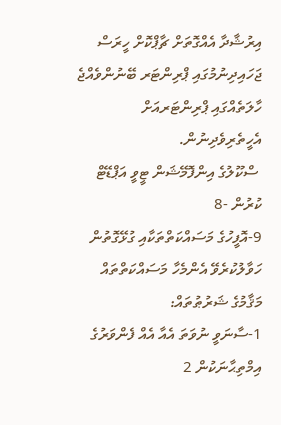އިރުޝާދާ އެއްގޮތަށް ޗާޕްކޮށް ހީރަސް ޖަހައިދިނުމުގައި ޕްރިންޓަރ ބޭނުންވެއްޖެ ހާލަތެއްގައި ޕްރިންޓަރއަށް އެހީތެރިވެދިނުން.
 ސްކޫލުގެ އިންފޮމޭޝަން ޓީވީ އަޕްޑޭޓް ކުރުން -8
9-އޮފީހުގެ މަސައްކަތްތަކާއި ގުޅޭގޮތުން ހަވާލުކުރެވޭ އެންމެހާ މަސައްކަތްތައް
މަޤާމުގެ ޝަރުޠުތައް:
1-ސާނަވީ ނުވަތަ އެއާ އެއް ފެންވަރުގެ އިމްތިޙާނަކުން 2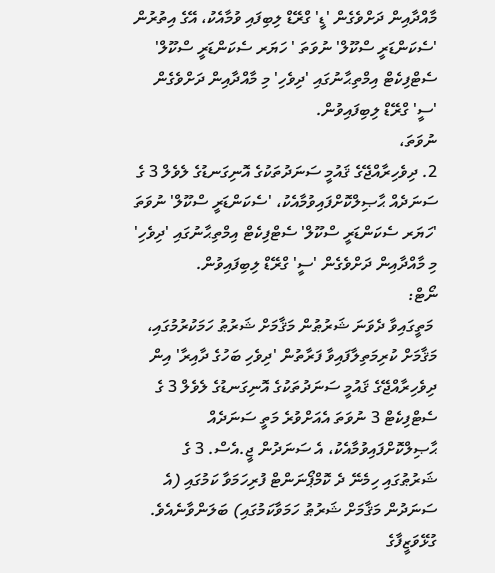މާއްދާއިން ދަށްވެގެން 'ޑީ' ގްރޭޑް ލިބިފައި ވުމާއެކު، އޭގެ އިތުރުން 'ސެކަންޑަރީ ސްކޫލް' ނުވަތަ ' ހަޔަރ ސެކަންޑަރީ ސްކޫލް' ސެޓްފިކެޓް އިމްތިޙާނުގައި 'ދިވެހި' މި މާއްދާއިން ދަށްވެގެން 'ސީ' ގްރޭޑް ލިބިފައިވުން.
ނުވަތަ،
2. ދިވެހިރާއްޖޭގެ ޤައުމީ ސަނަދުތަކުގެ އޮނިގަނޑުގެ ލެވެލް 3 ގެ ސަނަދެއް ޙާޞިލްކޮށްފައިވުމާއެކު، 'ސެކަންޑަރީ ސްކޫލް' ނުވަތަ 'ހަޔަރ ސެކަންޑަރީ ސްކޫލް' ސެޓްފިކެޓް އިމްތިޙާނުގައި 'ދިވެހި' މި މާއްދާއިން ދަށްވެގެން 'ސީ' ގްރޭޑް ލިބިފައިވުން.
ނޯޓް:
 މަތީގައިވާ ދެވަނަ ޝަރުޠުން މަޤާމަށް ޝަރުޠު ހަމަކުރުމުގައި، މަޤާމަށް ކުރިމަތިލާފައިވާ ފަރާތުން 'ދިވެހި ބަހުގެ ދާއިރާ' އިން ދިވެހިރާއްޖޭގެ ޤައުމީ ސަނަދުތަކުގެ އޮނިގަނޑުގެ ލެވެލް 3 ގެ ސެޓްފިކެޓް 3 ނުވަތަ އެއަށްވުރެ މަތީ ސަނަދެއް ޙާޞިލްކޮށްފައިވުމާއެކު، އެ ސަނަދުން ޖީ.އެސް. 3 ގެ ޝަރުޠުގައި ހިމެނޭ ދެ ކޮމްޕޯނަންޓް ފުރިހަމަވާ ކަމުގައި (އެ ސަނަދުން މަޤާމަށް ޝަރުޠު ހަމަވާކަމުގައި) ބަލަންވާނެއެވެ.
ގުޅޭވަޒީފާގެ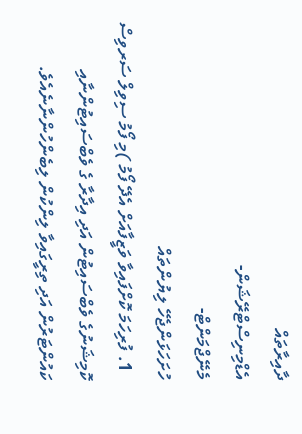ދާއިރާތައް
އެޑްމިނިސްޓްރޭޝަން-
މެނޭޖްމަންޓް-
ހުށަހަޅަންޖެހޭ ލިޔުންތައް
  1. ފުރިހަމަ ކޮށްފައިވާ ވަޒީފާއަށް އެދޭ ފޯމު )މި ފޯމު ސިވިލް ސަރވިސް ކޮމިޝަނުގެ ވެބްސައިޓުން އަދި އިދާރާ ގެ ވެބްސައިޓުންނާއި ކައުންޓަރުން އަދި ތިރީގައިވާ ލިންކުން ލިބެންހުންނާނެއެވެ.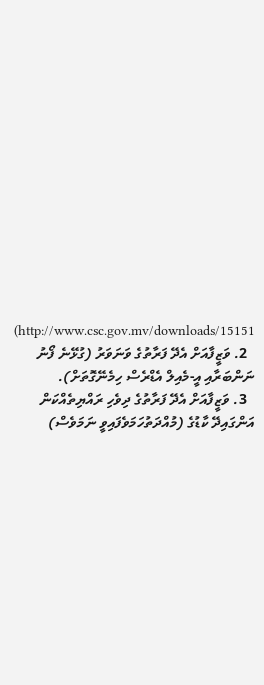(http://www.csc.gov.mv/downloads/15151
  2. ވަޒީފާއަށް އެދޭ ފަރާތުގެ ވަނަވަރު (ގުޅޭނެ ފޯނު ނަންބަރާއި އީ-މެއިލް އެޑްރެސް ހިމެނޭގޮތަށް).
  3. ވަޒީފާއަށް އެދޭ ފަރާތުގެ ދިވެހި ރައްޔިތެއްކަން އަންގައިދޭ ކާޑުގެ (މުއްދަތުހަމަވެފައިވީ ނަމަވެސް)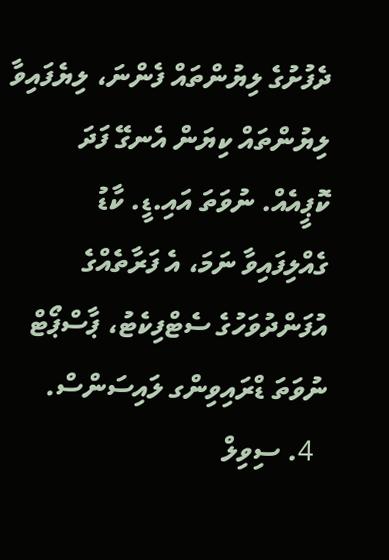ދެފުށުގެ ލިޔުންތައް ފެންނަ، ލިޔެފައިވާ ލިޔުންތައް ކިޔަން އެނގޭ ފަދަ ކޮޕީއެއް. ނުވަތަ އައި.ޑީ. ކާޑު ގެއްލިފައިވާ ނަމަ، އެ ފަރާތެއްގެ އުފަންދުވަހުގެ ސެޓްފިކެޓު، ޕާސްޕޯޓް ނުވަތަ ޑްރައިވިންގ ލައިސަންސް.
  4. ސިވިލް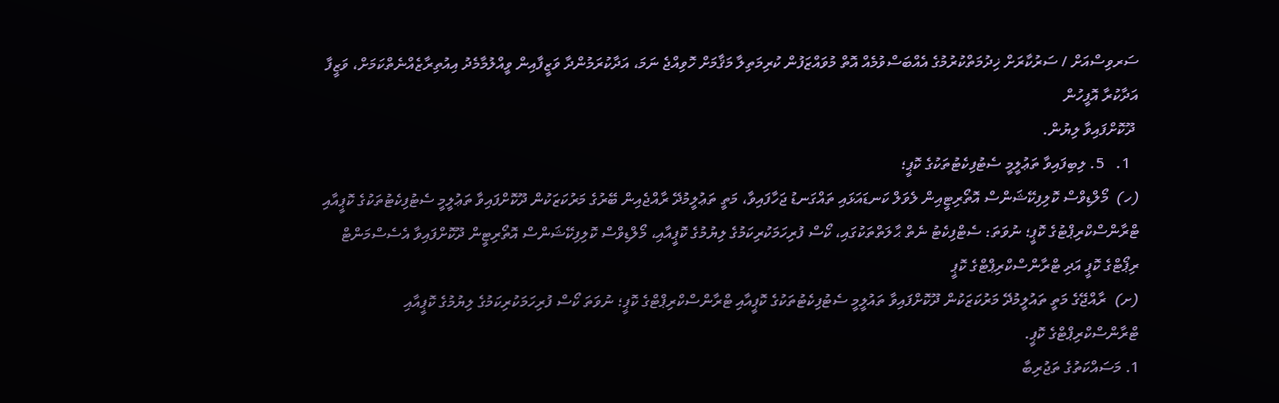ސަރވިސްއަށް / ސަރުކާރަށް ޚިދުމަތްކުރުމުގެ އެއްބަސްވުމެއް އޮތް މުވައްޒަފުން ކުރިމަތިލާ މަޤާމަށް ހޮވިއްޖެ ނަމަ، އަދާކުރަމުންދާ ވަޒީފާއިން ވީއްލުމާމެދު އިއުތިރާޒެއްނެތްކަމަށް، ވަޒީފާ އަދާކުރާ އޮފީހުން
 ދޫކޮށްފައިވާ ލިޔުން.
  1.   5. ލިބިފައިވާ ތަޢުލީމީ ސެޓުފިކެޓުތަކުގެ ކޮޕީ؛
(ހ)  މޯލްޑިވްސް ކޮލިފިކޭޝަންސް އޮތޯރިޓީއިން ލެވަލް ކަނޑައަޅައި ތައްގަނޑު ޖަހާފައިވާ، މަތީ ތަޢުލީމުދޭ ރާއްޖެއިން ބޭރުގެ މަރުކަޒަކުން ދޫކޮށްފައިވާ ތަޢުލީމީ ސެޓުފިކެޓުތަކުގެ ކޮޕީއާއި ޓްރާންސްކްރިޕްޓުގެ ކޮޕީ؛ ނުވަތަ: ސެޓްފިކެޓު ނެތް ޙާލަތްތަކުގައި، ކޯސް ފުރިހަމަކުރިކަމުގެ ލިޔުމުގެ ކޮޕީއާއި، މޯލްޑިވްސް ކޮލިފިކޭޝަންސް އޮތޯރިޓީން ދޫކޮށްފައިވާ އެސެސްމަންޓް ރިޕޯޓްގެ ކޮޕީ އަދި ޓްރާންސްކްރިޕްޓްގެ ކޮޕީ
(ށ)  ރާއްޖޭގެ މަތީ ތައުލީމުދޭ މަރުކަޒަކުން ދޫކޮށްފައިވާ ތައުލީމީ ސެޓުފިކެޓުތަކުގެ ކޮޕީއާއި ޓްރާންސްކްރިޕްޓްގެ ކޮޕީ؛ ނުވަތަ ކޯސް ފުރިހަމަކުރިކަމުގެ ލިޔުމުގެ ކޮޕީއާއި ޓްރާންސްކްރިޕްޓްގެ ކޮޕީ.
1. މަސައްކަތުގެ ތަޖުރިބާ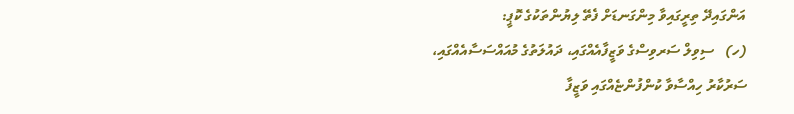އަންގައިދޭ ތިރީގައިވާ މިންގަނޑަށް ފެތޭ ލިޔުންތަކުގެ ކޮޕީ:
(ހ)   ސިވިލް ސަރވިސްގެ ވަޒީފާއެއްގައި، ދައުލަތުގެ މުއައްސަސާއެއްގައި، ސަރުކާރު ހިއްސާވާ ކުންފުންޏެއްގައި ވަޒީފާ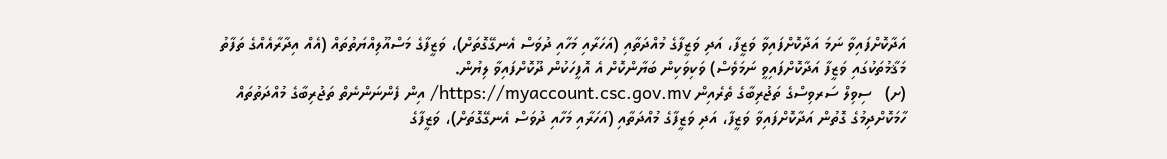އަދާކޮށްފައިވާ ނަމަ އަދާކޮށްފައިވާ ވަޒީފާ، އަދި ވަޒީފާގެ މުއްދަތާއި (އަހަރާއި މަހާއި ދުވަސް އެނގޭގޮތަށް)، ވަޒީފާގެ މަސްއޫލިއްޔަތުތައް (އެއް އިދާރާއެއްގެ ތަފާތު މަޤާމުތަކުގައި ވަޒީފާ އަދާކޮށްފައިވީ ނަމަވެސް) ވަކިވަކިން ބަޔާންކޮށް އެ އޮފީހަކުން ދޫކޮށްފައިވާ ލިޔުން.
(ށ)   ސިވިލް ސަރވިސްގެ ތަޖުރިބާގެ ތެރެއިން https://myaccount.csc.gov.mv/ އިން ފެންނަންނެތް ތަޖުރިބާގެ މުއްދަތުތައް ހާމަކޮށްދިމުގެ ގޮތުން އަދާކޮށްފައިވާ ވަޒީފާ، އަދި ވަޒީފާގެ މުއްދަތާއި (އަހަރާއި މަހާއި ދުވަސް އެނގޭގޮތަށް)، ވަޒީފާގެ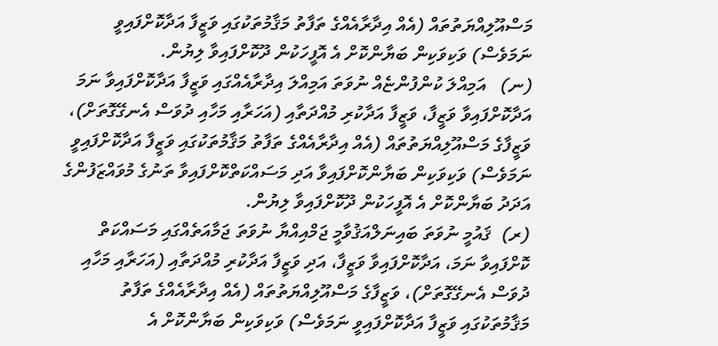މަސްއޫލިއްޔަތުތައް (އެއް އިދާރާއެއްގެ ތަފާތު މަޤާމުތަކުގައި ވަޒީފާ އަދާކޮށްފައިވީ ނަމަވެސް) ވަކިވަކިން ބަޔާންކޮށް އެ އޮފީހަކުން ދޫކޮށްފައިވާ ލިޔުން.
(ނ)   އަމިއްލަ ކުންފުންޏެއް ނުވަތަ އަމިއްލަ އިދާރާއެއްގައި ވަޒީފާ އަދާކޮށްފައިވާ ނަމަ އަދާކޮށްފައިވާ ވަޒީފާ، ވަޒީފާ އަދާކުރި މުއްދަތާއި (އަހަރާއި މަހާއި ދުވަސް އެނގޭގޮތަށް)، ވަޒީފާގެ މަސްއޫލިއްޔަތުތައް (އެއް އިދާރާއެއްގެ ތަފާތު މަޤާމުތަކުގައި ވަޒީފާ އަދާކޮށްފައިވީ ނަމަވެސް) ވަކިވަކިން ބަޔާންކޮށްފައިވާ އަދި މަސައްކަތްކޮށްފައިވާ ތަނުގެ މުވައްޒަފުންގެ އަދަދު ބަޔާންކޮށް އެ އޮފީހަކުން ދޫކޮށްފައިވާ ލިޔުން.
(ރ)  ޤައުމީ ނުވަތަ ބައިނަލްއަޤުވާމީ ޖަމްއިއްޔާ ނުވަތަ ޖަމާއަތެއްގައި މަސައްކަތް ކޮށްފައިވާ ނަމަ، އަދާކޮށްފައިވާ ވަޒީފާ، އަދި ވަޒީފާ އަދާކުރި މުއްދަތާއި (އަހަރާއި މަހާއި ދުވަސް އެނގޭގޮތަށް)، ވަޒީފާގެ މަސްއޫލިއްޔަތުތައް (އެއް އިދާރާއެއްގެ ތަފާތު މަޤާމުތަކުގައި ވަޒީފާ އަދާކޮށްފައިވީ ނަމަވެސް) ވަކިވަކިން ބަޔާންކޮށް އެ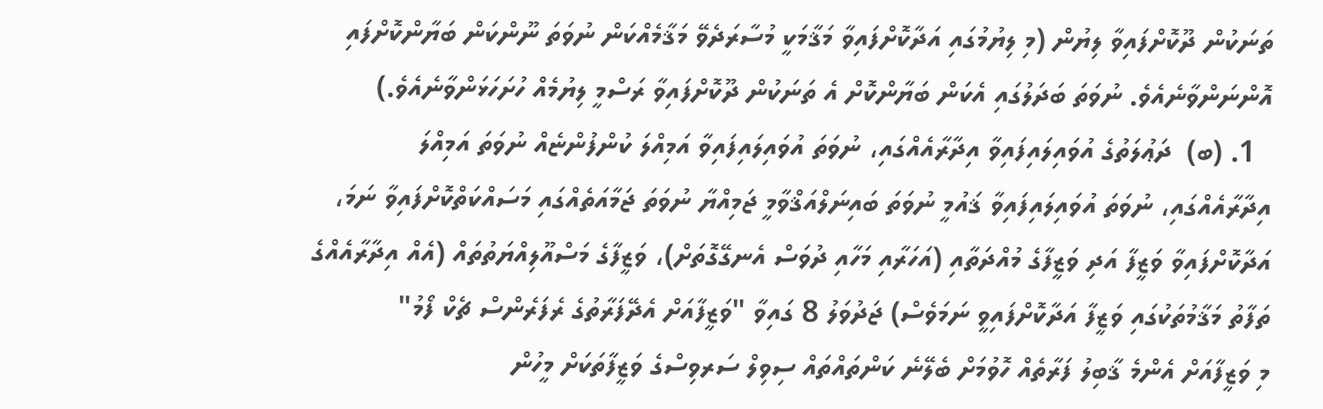ތަނަކުން ދޫކޮށްފައިވާ ލިޔުން (މި ލިޔުމުގައި އަދާކޮށްފައިވާ މަޤާމަކީ މުސާރަދެވޭ މަޤާމެއްކަން ނުވަތަ ނޫންކަން ބަޔާންކޮށްފައި އޮންނަންވާނެއެވެ. ނުވަތަ ބަދަލުގައި އެކަން ބަޔާންކޮށް އެ ތަނަކުން ދޫކޮށްފައިވާ ރަސްމީ ލިޔުމެއް ހުށަހަޅަންވާނެއެވެ.)
  1. (ބ)  ދަޢުލަތުގެ އުވައިލައިފައިވާ އިދާރާއެއްގައި، ނުވަތަ އުވައިލައިފައިވާ އަމިއްލަ ކުންފުންޏެއް ނުވަތަ އަމިއްލަ އިދާރާއެއްގައި، ނުވަތަ އުވައިލައިފައިވާ ޤައުމީ ނުވަތަ ބައިނަލްއަޤްވާމީ ޖަމިއްޔާ ނުވަތަ ޖަމާއަތެއްގައި މަސައްކަތްކޮށްފައިވާ ނަމަ، އަދާކޮށްފައިވާ ވަޒީފާ އަދި ވަޒީފާގެ މުއްދަތާއި (އަހަރާއި މަހާއި ދުވަސް އެނގޭގޮތަށް)، ވަޒީފާގެ މަސްއޫލިއްޔަތުތައް (އެއް އިދާރާއެއްގެ ތަފާތު މަޤާމުތަކުގައި ވަޒީފާ އަދާކޮށްފައިވީ ނަމަވެސް) ޖަދުވަލު 8 ގައިވާ "ވަޒީފާއަށް އެދޭފަރާތުގެ ރެފަރެންސް ޗެކް ފޯމު"
މި ވަޒީފާއަށް އެންމެ ޤާބިލު ފަރާތެއް ހޮވުމަށް ބެލޭނެ ކަންތައްތައް ސިވިލް ސަރވިސްގެ ވަޒީފާތަކަށް މީހުން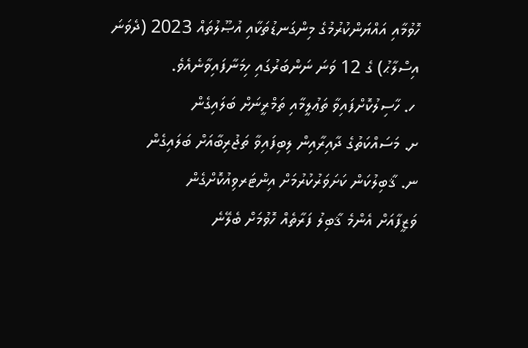ހޮވުމާއި އައްޔަންކުރުމުގެ މިންގަނޑުތަކާއި އުޞޫލުތައް 2023 (ދެވަނަ އިސްލާޙު) ގެ 12 ވަނަ ނަންބަރުގައި ހިމަނާފައިވާނެއެވެ.
 ހ. ހާސިލުކޮށްފައިވާ ތަޢުލީމާއި ތަމްރީނަށް ބަލައިގެން
ށ. މަސައްކަތުގެ ދާއިރާއިން ލިބިފައިވާ ތަޖުރިބާއަށް ބަލައިގެން
ނ. ޤާބިލުކަން ކަށަވަރުކުރުމަށް އިންޓަރވިއުކޮށްގެން
ވަޒީފާއަށް އެންމެ ޤާބިލު ފަރާތެއް ހޮވުމަށް ބެލޭނެ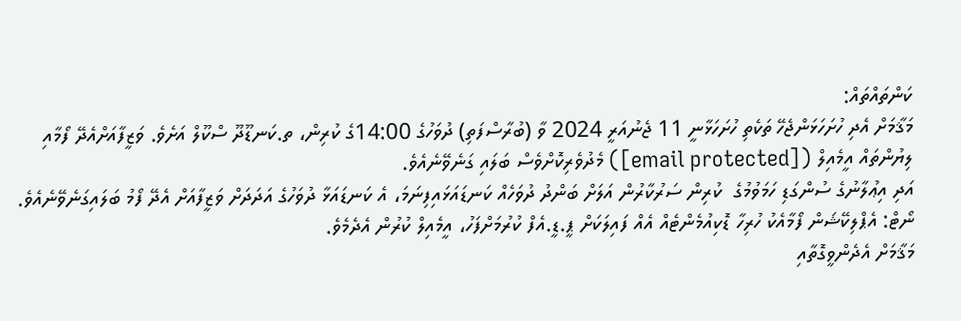ކަންތައްތައް:
މަޤާމަށް އެދި ހުށަހަޅަންޖެހޭ ތަކެތި ހުށަހަޅާނީ 11 ޖެނުއަރީ 2024 ވާ (ބުރާސްފަތި) ދުވަހުގެ 14:00ގެ ކުރިން، ތ.ކަނޑޫދޫ ސްކޫލް އަށެވެ. ވަޒީފާއަށްއެދޭ ފޯމާއި ލިޔުންތައް އީމެއިލް ([email protected]) މެދުވެރިކޮށްވެސް ބަލައި ގަނެވޭނެއެވެ.
އަދި އިޢުލާނުގެ ސުންގަޑި ހަމަވުމުގެ  ކުރިން ސަރުކާރުން އަލަށް ބަންދު ދުވަހެއް ކަނޑައަޅައިފިނަމަ، އެ ކަނޑައަޅާ ދުވަހުގެ އަދަދަށް ވަޒީފާއަށް އެދޭ ފޯމު ބަލައިގަނެވޭނެއެވެ.
ނޯޓް: އެޕްލިކޭޝަން ފޯމާއެކު ހުރިހާ ޑޮކިއުމެންޓެއް އެއް ފައިލަކަށް ޕީ.ޑީ.އެފް ކުރުމަށްފަހު، އީމެއިލް ކުރުން އެދެމެވެ.
މަޤާމަށް އެދެންވީގޮތާއި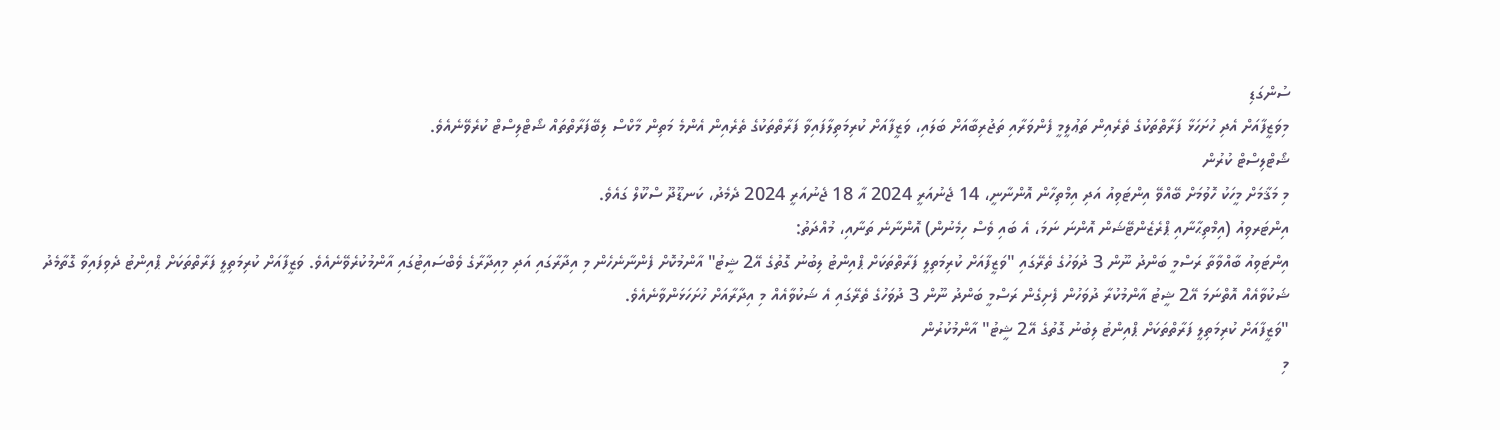ސުންގަޑި
މިވަޒީފާއަށް އެދި ހުށަހަޅާ ފަރާތްތަކުގެ ތެރެއިން ތަޢުލީމީ ފެންވަރާއި ތަޖުރިބާއަށް ބަލައި، ވަޒީފާއަށް ކުރިމަތިލާފައިވާ ފަރާތްތަކުގެ ތެރެއިން އެންމެ މަތިން މާކްސް ލިބޭފަރާތްތައް ޝޯޓްލިސްޓް ކުރެވޭނެއެވެ.
ޝޯޓްލިސްޓް ކުރުން
މި މަޤާމަށް މީހަކު ހޮވުމަށް ބޭއްވޭ އިންޓަވިއު އަދި އިމްތިހާން އޮންނާނީ، 14 ޖެނުއަރީ 2024 އާ 18 ޖެނުއަރީ 2024 ދެމެދު، ކަނޑޫދޫ ސްކޫލް ގައެވެ.
އިންޓަރވިއު (އިމްތިޙާނާއި ޕްރެޒެންޓޭޝަން އޮންނަ ނަމަ، އެ ބައި ވެސް ހިމެނުން) އޮންނާނެ ތަނާއި، މުއްދަތު:
އިންޓަވިއު ބާއްވާތާ ރަސްމީ ބަންދު ނޫން 3 ދުވަހުގެ ތެރޭގައި "ވަޒީފާއަށް ކުރިމަތިލީ ފަރާތްތަކަށް ޕްއިންޓު ލިބުނު ގޮތުގެ އޭ2 ޝީޓު" އާންމުކޮށް ފެންނާނެހެން މި އިދާރާގައި އަދި މިއިދާރާގެ ވެބްސައިޓުގައި އާންމުކުރެވޭނެއެވެ. ވަޒީފާއަށް ކުރިމަތިލީ ފަރާތްތަކަށް ޕްއިންޓު ދެވިފައިވާ ގޮތާމެދު ޝަކުވާއެއް އޮތްނަމަ އޭ2 ޝީޓު އާންމުކުރާ ދުވަހުން ފެށިގެން ރަސްމީ ބަންދު ނޫން 3 ދުވަހުގެ ތެރޭގައި އެ ޝަކުވާއެއް މި އިދާރާއަށް ހުށަހަޅަންވާނެއެވެ.
"ވަޒީފާއަށް ކުރިމަތިލީ ފަރާތްތަކަށް ޕްއިންޓު ލިބުނު ގޮތުގެ އޭ2 ޝީޓު" އާންމުކުރުން
މި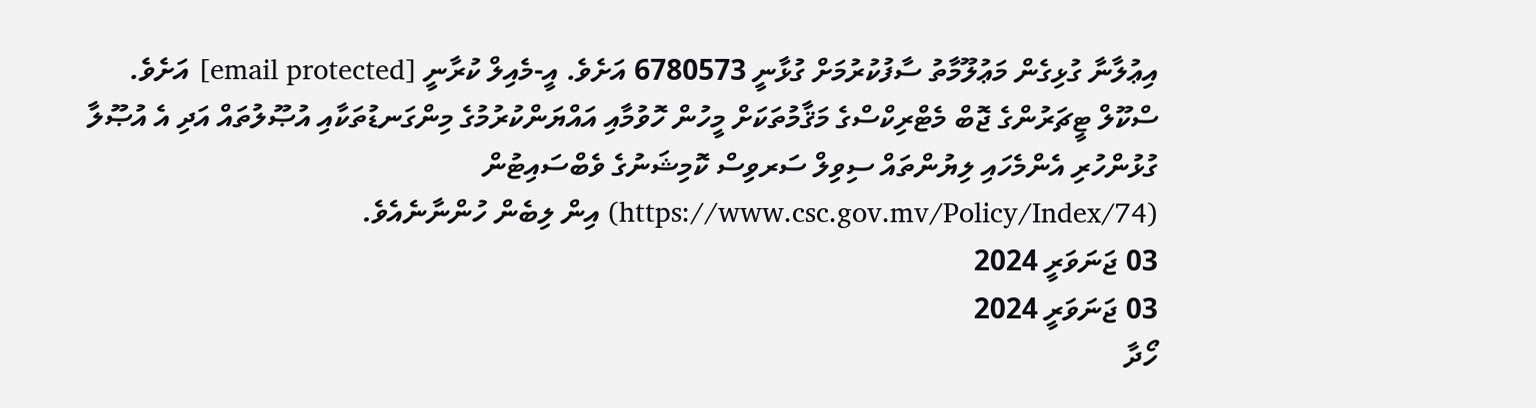އިޢުލާނާ ގުޅިގެން މަޢުލޫމާތު ސާފުކުރުމަށް ގުޅާނީ 6780573 އަށެވެ. އީ-މެއިލް ކުރާނީ [email protected] އަށެވެ.
ސްކޫލް ޓީޗަރުންގެ ޖޮބް މެޓްރިކްސްގެ މަޤާމުތަކަށް މީހުން ހޮވުމާއި އައްޔަންކުރުމުގެ މިންގަނޑުތަކާއި އުޞޫލުތައް އަދި އެ އުޞޫލާ ގުޅުންހުރި އެންމެހައި ލިޔުންތައް ސިވިލް ސަރވިސް ކޮމިޝަނުގެ ވެބްސައިޓުން (https://www.csc.gov.mv/Policy/Index/74) އިން ލިބެން ހުންނާނެއެވެ.
03 ޖަނަވަރީ 2024
03 ޖަނަވަރީ 2024
ހޯދާ